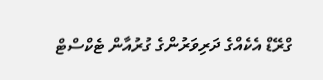ގްރޭޑް އެކެއްގެ ދަރިވަރުންގެ ގުރުއާން ޓެކްސްޓް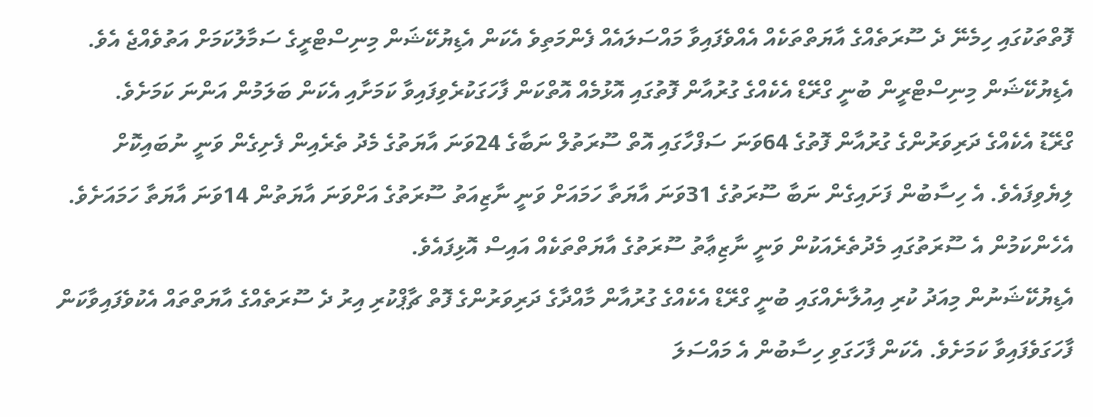ފޮތްތަކުގައި ހިމެނޭ ދެ ސޫރަތެއްގެ އާޔަތްތަކެއް އެއްވެފައިވާ މައްސަލައެއް ފެންމަތިވެ އެކަން އެޑިޔުކޭޝަން މިނިސްޓްރީގެ ސަމާލުކަމަށް އަތުވެއްޖެ އެވެ.
އެޑިޔުކޭޝަން މިނިސްޓްރީން ބުނީ ގްރޭޑް އެކެއްގެ ގުރުއާން ފޮތުގައި އޮޅުމެއް އޮތްކަން ފާހަގަކުރެވިފައިވާ ކަމަށާއި އެކަން ބަލަމުން އަންނަ ކަމަށެވެ.
ގްރޭޑު އެކެއްގެ ދަރިވަރުންގެ ގުރުއާން ފޮތުގެ 64ވަނަ ސަފްހާގައި އޮތް ސޫރަތުލް ނަބާގެ 24ވަނަ އާޔަތުގެ މެދު ތެރެއިން ފެށިގެން ވަނީ ނުބައިކޮށް ލިޔެވިފައެވެ. އެ ހިސާބުން ފަށައިގެން ނަބާ ސޫރަތުގެ 31ވަނަ އާޔަތާ ހަމައަށް ވަނީ ނާޒިއަތު ސޫރަތުގެ އަށްވަނަ އާޔަތުން 14ވަނަ އާޔަތާ ހަމައަށެވެ.
އެހެންކަމުން އެ ސޫރަތުގައި މެދުތެރެއަކުން ވަނީ ނާޒިޢާތު ސޫރަތުގެ އާޔަތްތަކެއް އައިސް އޮޅިފައެވެ.
އެޑިޔުކޭޝަނުން މިއަދު ކުރި އިއުލާނެއްގައި ބުނީ ގްރޭޑް އެކެއްގެ ގުރުއާން މާއްދާގެ ދަރިވަރުންގެ ފޮތް ޗާޕްކުރި އިރު ދެ ސޫރަތެއްގެ އާޔަތްތައް އެކުވެފައިވާކަން ފާހަގަވެފައިވާ ކަމަށެވެ. އެކަން ފާހަގަވި ހިސާބުން އެ މައްސަލަ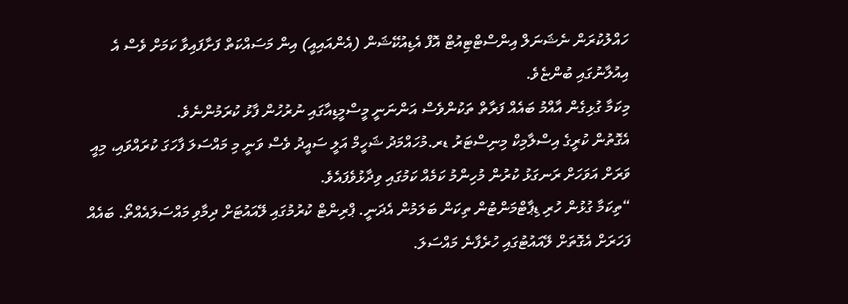ހައްލުކުރަން ނެޝަނަލް އިންސްޓްޓިއުޓް އޮފް އެޑިއުކޭޝަން (އެންއައިއީ) އިން މަސައްކަތް ފަށާފައިވާ ކަމަށް ވެސް އެ އިއުލާނުގައި ބުންޏެވެ.
މިކަމާ ގުޅިގެން އާއްމު ބައެއް ފަރާތް ތަކުންވެސް އަންނަނީ މީސްމީޑިއާގައި ނުރުހުން ފާޅު ކުރަމުންނެވެ.
އެގޮތުން ކުރީގެ އިސްލާމިކް މިނިސްޓަރު ޑރ.މުހައްމަދު ޝަހީމް އަލީ ސައީދު ވެސް ވަނީ މި މައްސަލަ ފާހަގަ ކުރައްވައި، މިއީ ވަރަށް އަވަހަށް ރަނގަޅު ކުރުން މުހިންމު ކަމެއް ކަމުގައި ވިދާޅުވެފައެވެ.
“ތިކަމާ ގުޅުން ހުރި ޑިޕާޓްމަންޓުން ތިކަން ބަލަމުން އެދަނީ. ޕްރިންޓް ކުރުމުގައި ލޭއައުޓަށް ދިމާވި މައްސަލައެއްތޯ. ބައެއް ފަހަރަށް އެގޮތަށް ލޭއައުޓުގައި ހުރެފާނެ މައްސަލަ.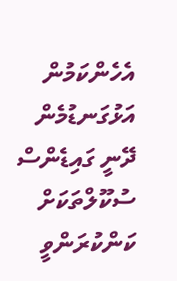އެހެންކަމުން އަޅުގަނޑުމެން ދޭނީ ގައިޑެންސް ސުކޫލްތަކަށް ކަންކުރަންވީ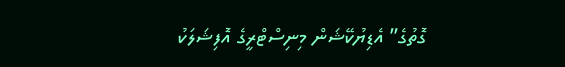ގޮތުގެ” އެޑިޔުކޭޝަން މިނިސްޓްރީގެ އޮފިޝަލަކު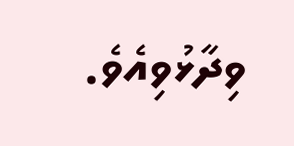ވިދާޅުވިއެވެ.